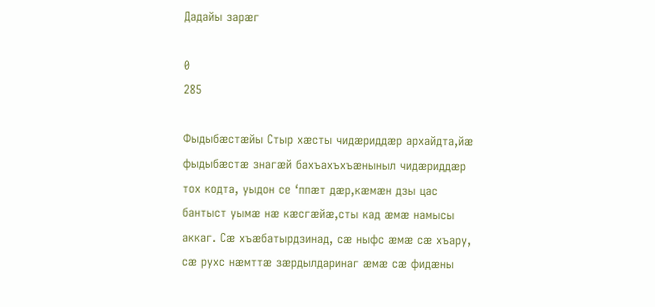Дадайы зарӕг

0
285

Фыдыбӕстӕйы Стыр хӕсты чидӕриддӕр архайдта,йӕ фыдыбӕстӕ знагӕй бахъахъхъӕныныл чидӕриддӕр тох кодта, уыдон се ‘ппӕт дӕр,кӕмӕн дзы цас бантыст уымӕ нӕ кӕсгӕйӕ,сты кад ӕмӕ намысы аккаг. Сӕ хъӕбатырдзинад, сӕ ныфс ӕмӕ сӕ хъару, сӕ рухс нӕмттӕ зӕрдылдаринаг ӕмӕ сӕ фидӕны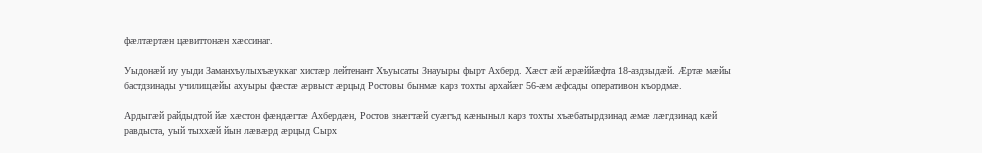фӕлтӕртӕн цӕвиттонӕн хӕссинаг.

Уыдонӕй иу уыди Заманхъулыхъӕуккаг хистӕр лейтенант Хъуысаты Знауыры фырт Ахберд. Хӕст ӕй ӕрӕййӕфта 18-аздзыдӕй. Ӕртӕ мӕйы бастдзинады училищӕйы ахуыры фӕстӕ ӕрвыст ӕрцыд Ростовы бынмӕ карз тохты архайӕг 56-ӕм ӕфсады оперативон къордмӕ.

Ардыгӕй райдыдтой йӕ хӕстон фӕндӕгтӕ Ахбердӕн, Ростов знӕгтӕй суӕгъд кӕныныл карз тохты хъӕбатырдзинад ӕмӕ лӕгдзинад кӕй равдыста, уый тыххӕй йын лӕвӕрд ӕрцыд Сырх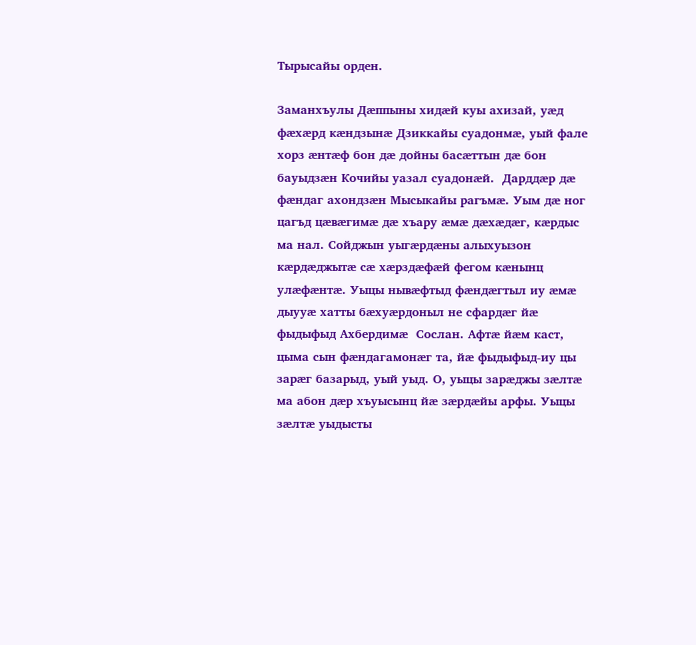Тырысайы орден.

Заманхъулы Дӕппыны хидӕй куы ахизай, уӕд фӕхӕрд кӕндзынӕ Дзиккайы суадонмӕ, уый фале хорз ӕнтӕф бон дӕ дойны басӕттын дӕ бон бауыдзӕн Кочийы уазал суадонӕй.  Дарддӕр дӕ фӕндаг ахондзӕн Мысыкайы рагъмӕ. Уым дӕ ног цагъд цӕвӕгимӕ дӕ хъару ӕмӕ дӕхӕдӕг, кӕрдыс ма нал. Сойджын уыгӕрдӕны алыхуызон кӕрдӕджытӕ сӕ хӕрздӕфӕй фегом кӕнынц улӕфӕнтӕ. Уыцы нывӕфтыд фӕндӕгтыл иу ӕмӕ дыууӕ хатты бӕхуӕрдоныл не сфардӕг йӕ фыдыфыд Ахбердимӕ  Сослан. Афтӕ йӕм каст, цыма сын фӕндагамонӕг та, йӕ фыдыфыд-иу цы зарӕг базарыд, уый уыд. О, уыцы зарӕджы зӕлтӕ ма абон дӕр хъуысынц йӕ зӕрдӕйы арфы. Уыцы зӕлтӕ уыдысты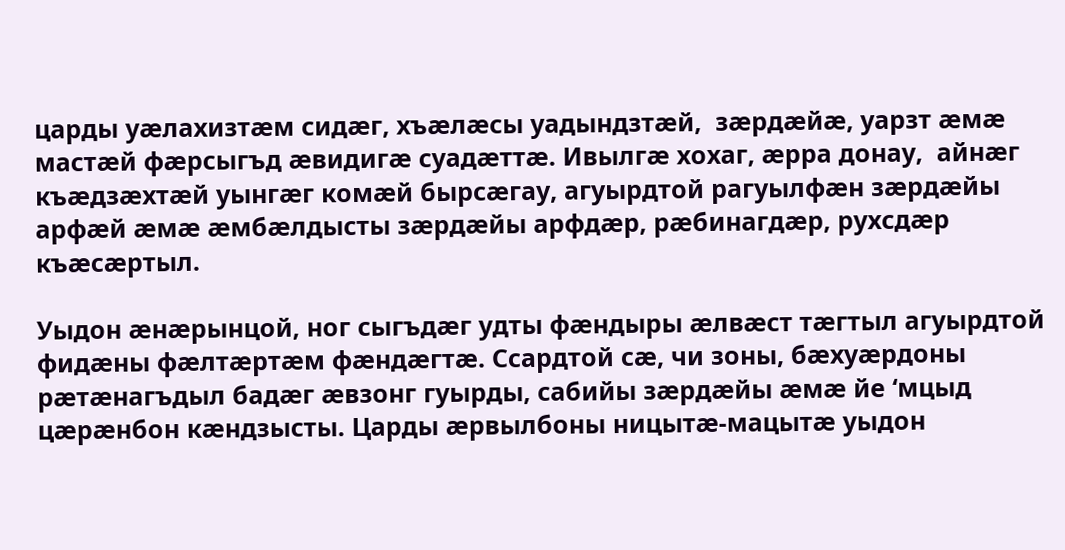царды уӕлахизтӕм сидӕг, хъӕлӕсы уадындзтӕй,  зӕрдӕйӕ, уарзт ӕмӕ мастӕй фӕрсыгъд ӕвидигӕ суадӕттӕ. Ивылгӕ хохаг, ӕрра донау,  айнӕг къӕдзӕхтӕй уынгӕг комӕй бырсӕгау, агуырдтой рагуылфӕн зӕрдӕйы арфӕй ӕмӕ ӕмбӕлдысты зӕрдӕйы арфдӕр, рӕбинагдӕр, рухсдӕр къӕсӕртыл.

Уыдон ӕнӕрынцой, ног сыгъдӕг удты фӕндыры ӕлвӕст тӕгтыл агуырдтой фидӕны фӕлтӕртӕм фӕндӕгтӕ. Ссардтой сӕ, чи зоны, бӕхуӕрдоны рӕтӕнагъдыл бадӕг ӕвзонг гуырды, сабийы зӕрдӕйы ӕмӕ йе ‘мцыд цӕрӕнбон кӕндзысты. Царды ӕрвылбоны ницытӕ-мацытӕ уыдон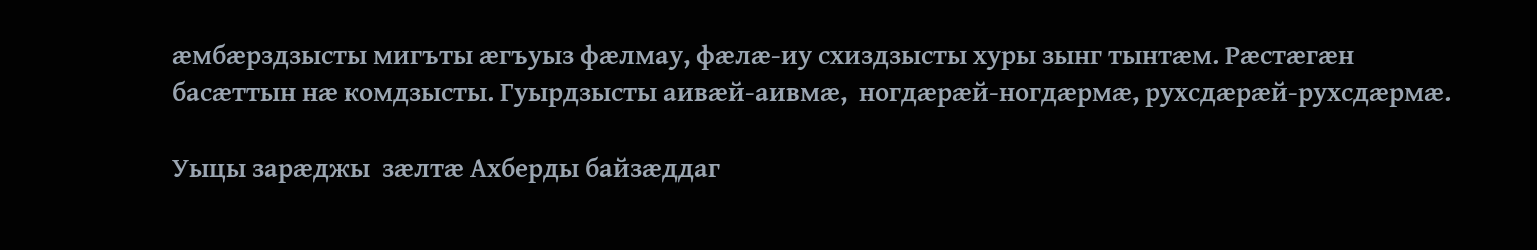ӕмбӕрздзысты мигъты ӕгъуыз фӕлмау, фӕлӕ-иу схиздзысты хуры зынг тынтӕм. Рӕстӕгӕн басӕттын нӕ комдзысты. Гуырдзысты аивӕй-аивмӕ,  ногдӕрӕй-ногдӕрмӕ, рухсдӕрӕй-рухсдӕрмӕ.

Уыцы зарӕджы  зӕлтӕ Ахберды байзӕддаг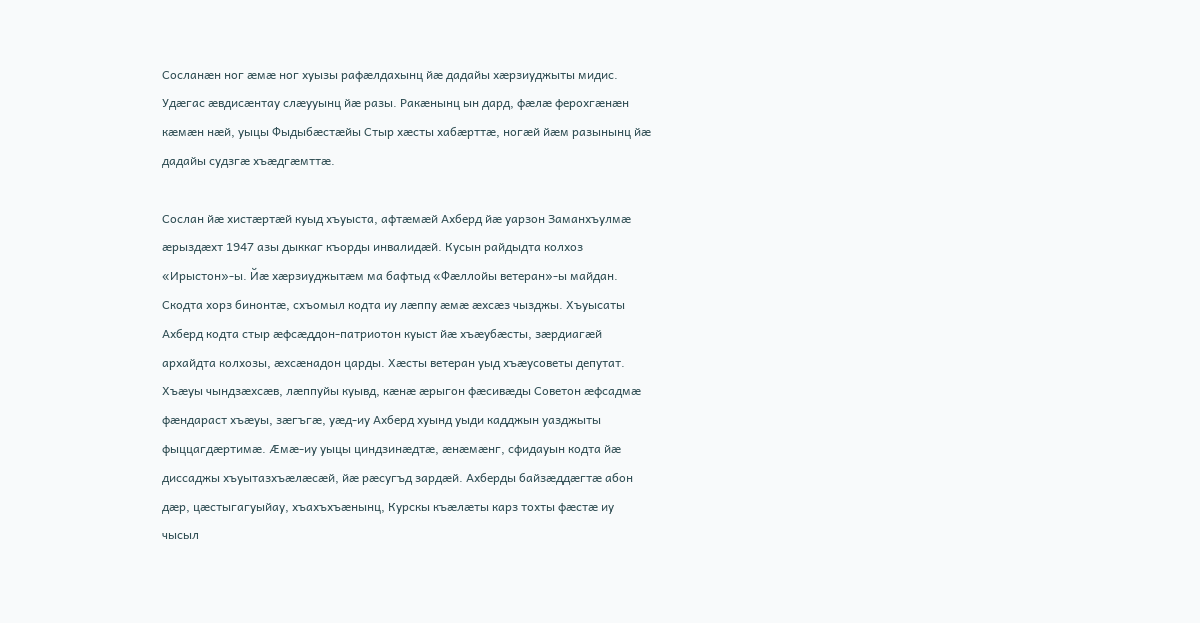Сосланӕн ног ӕмӕ ног хуызы рафӕлдахынц йӕ дадайы хӕрзиуджыты мидис. Удӕгас ӕвдисӕнтау слӕууынц йӕ разы. Ракӕнынц ын дард, фӕлӕ ферохгӕнӕн кӕмӕн нӕй, уыцы Фыдыбӕстӕйы Стыр хӕсты хабӕрттӕ, ногӕй йӕм разынынц йӕ дадайы судзгӕ хъӕдгӕмттӕ.

Сослан йӕ хистӕртӕй куыд хъуыста, афтӕмӕй Ахберд йӕ уарзон Заманхъулмӕ ӕрыздӕхт 1947 азы дыккаг къорды инвалидӕй. Кусын райдыдта колхоз «Ирыстон»-ы. Йӕ хӕрзиуджытӕм ма бафтыд «Фӕллойы ветеран»-ы майдан. Скодта хорз бинонтӕ, схъомыл кодта иу лӕппу ӕмӕ ӕхсӕз чызджы. Хъуысаты Ахберд кодта стыр ӕфсӕддон-патриотон куыст йӕ хъӕубӕсты, зӕрдиагӕй архайдта колхозы, ӕхсӕнадон царды. Хӕсты ветеран уыд хъӕусоветы депутат. Хъӕуы чындзӕхсӕв, лӕппуйы куывд, кӕнӕ ӕрыгон фӕсивӕды Советон ӕфсадмӕ фӕндараст хъӕуы, зӕгъгӕ, уӕд-иу Ахберд хуынд уыди кадджын уазджыты фыццагдӕртимӕ. Ӕмӕ-иу уыцы циндзинӕдтӕ, ӕнӕмӕнг, сфидауын кодта йӕ диссаджы хъуытазхъӕлӕсӕй, йӕ рӕсугъд зардӕй. Ахберды байзӕддӕгтӕ абон дӕр, цӕстыгагуыйау, хъахъхъӕнынц, Курскы къӕлӕты карз тохты фӕстӕ иу чысыл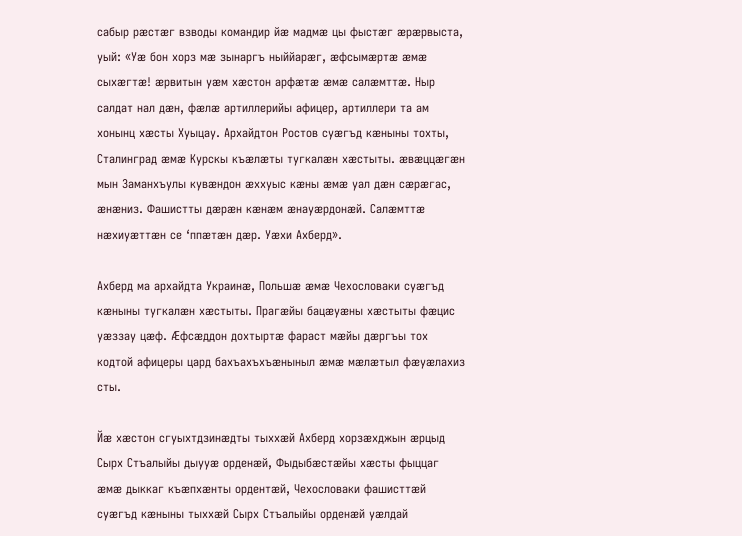сабыр рӕстӕг взводы командир йӕ мадмӕ цы фыстӕг ӕрӕрвыста, уый: «Уӕ бон хорз мӕ зынаргъ ныййарӕг, ӕфсымӕртӕ ӕмӕ сыхӕгтӕ! ӕрвитын уӕм хӕстон арфӕтӕ ӕмӕ салӕмттӕ. Ныр салдат нал дӕн, фӕлӕ артиллерийы афицер, артиллери та ам хонынц хӕсты Хуыцау. Архайдтон Ростов суӕгъд кӕныны тохты, Сталинград ӕмӕ Курскы къӕлӕты тугкалӕн хӕстыты. ӕвӕццӕгӕн мын Заманхъулы кувӕндон ӕххуыс кӕны ӕмӕ уал дӕн сӕрӕгас, ӕнӕниз. Фашистты дӕрӕн кӕнӕм ӕнауӕрдонӕй. Салӕмттӕ нӕхиуӕттӕн се ‘ппӕтӕн дӕр. Уӕхи Ахберд».

Ахберд ма архайдта Украинӕ, Польшӕ ӕмӕ Чехословаки суӕгъд кӕныны тугкалӕн хӕстыты. Прагӕйы бацӕуӕны хӕстыты фӕцис уӕззау цӕф. Ӕфсӕддон дохтыртӕ фараст мӕйы дӕргъы тох кодтой афицеры цард бахъахъхъӕныныл ӕмӕ мӕлӕтыл фӕуӕлахиз сты.

Йӕ хӕстон сгуыхтдзинӕдты тыххӕй Ахберд хорзӕхджын ӕрцыд Сырх Стъалыйы дыууӕ орденӕй, Фыдыбӕстӕйы хӕсты фыццаг ӕмӕ дыккаг къӕпхӕнты ордентӕй, Чехословаки фашисттӕй суӕгъд кӕныны тыххӕй Сырх Стъалыйы орденӕй уӕлдай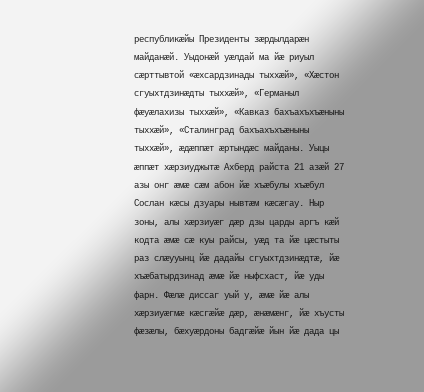республикӕйы Президенты зӕрдылдарӕн майданӕй. Уыдонӕй уӕлдай ма йӕ риуыл сӕрттывтой «ӕхсардзинады тыххӕй», «Хӕстон сгуыхтдзинӕдты тыххӕй», «Германыл фӕуӕлахизы тыххӕй», «Кавказ бахъахъхъӕныны тыххӕй», «Сталинград бахъахъхъӕныны тыххӕй», ӕдӕппӕт ӕртындӕс майданы. Уыцы ӕппӕт хӕрзиуджытӕ Ахберд райста 21 азӕй 27 азы онг ӕмӕ сӕм абон йӕ хъӕбулы хъӕбул Сослан кӕсы дзуары нывтӕм кӕсӕгау. Ныр зоны, алы хӕрзиуӕг дӕр дзы царды аргъ кӕй кодта ӕмӕ сӕ куы райсы, уӕд та йӕ цӕстыты раз слӕууынц йӕ дадайы сгуыхтдзинӕдтӕ, йӕ хъӕбатырдзинад ӕмӕ йӕ ныфсхаст, йӕ уды фарн. Фӕлӕ диссаг уый у, ӕмӕ йӕ алы хӕрзиуӕгмӕ кӕсгӕйӕ дӕр, ӕнӕмӕнг, йӕ хъусты фӕзӕлы, бӕхуӕрдоны бадгӕйӕ йын йӕ дада цы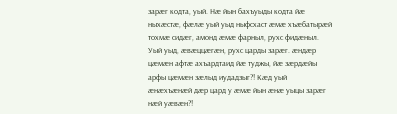зарӕг кодта, уый. Нӕ йын бахъуыды кодта йӕ ныхӕстӕ, фӕлӕ уый уыд ныфсхаст ӕмӕ хъӕбатырӕй тохмӕ сидӕг, амонд ӕмӕ фарныл, рухс фидӕныл. Уый уыд, ӕвӕццӕгӕн, рухс царды зарӕг. ӕндӕр цӕмӕн афтӕ ахъардтаид йӕ туджы, йӕ зӕрдӕйы арфы цӕмӕн зӕлыд иудадзыг?! Кӕд уый ӕнӕхъӕнӕй дӕр цард у ӕмӕ йын ӕнӕ уыцы зарӕг нӕй уӕвӕн?!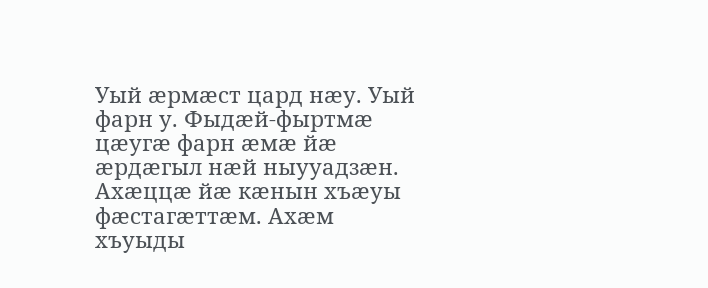Уый ӕрмӕст цард нӕу. Уый фарн у. Фыдӕй-фыртмӕ цӕугӕ фарн ӕмӕ йӕ ӕрдӕгыл нӕй ныууадзӕн. Ахӕццӕ йӕ кӕнын хъӕуы фӕстагӕттӕм. Ахӕм хъуыды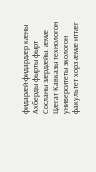фидарӕй-фидардӕр кӕны Ахберды фырты фырт Сосланы зӕрдӕйы. ӕмӕ Цӕгат Кавказы технологон университеты экологон факультет хорз ӕмӕ иттӕг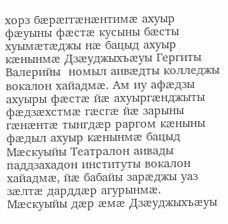хорз бӕрӕггӕнӕнтимӕ ахуыр фӕуыны фӕстӕ кусыны бӕсты хуымӕтӕджы нӕ бацыд ахуыр кӕнынмӕ Дзӕуджыхъӕуы Гергиты Валерийы  номыл аивӕдты колледжы вокалон хайадмӕ. Ам иу афӕдзы ахуыры фӕстӕ йӕ ахуыргӕнджыты фӕдзӕхстмӕ гӕсгӕ йӕ зарыны гӕнӕнтӕ тынгдӕр раргом кӕныны фӕдыл ахуыр кӕнынмӕ бацыд Мӕскуыйы Театралон аивады паддзахадон институты вокалон хайадмӕ, йӕ бабайы зарӕджы уаз зӕлтӕ дарддӕр агурынмӕ. Мӕскуыйы дӕр ӕмӕ Дзӕуджыхъӕуы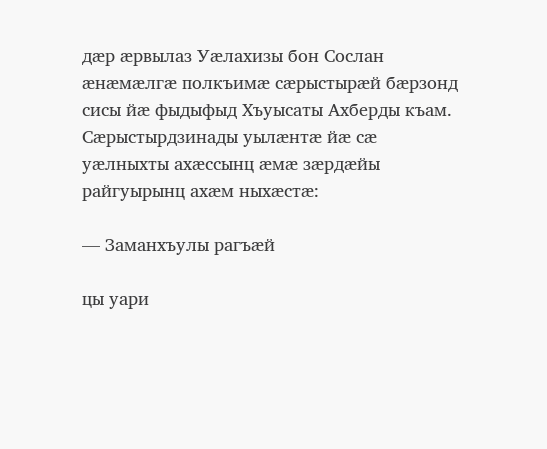дӕр ӕрвылаз Уӕлахизы бон Сослан ӕнӕмӕлгӕ полкъимӕ сӕрыстырӕй бӕрзонд сисы йӕ фыдыфыд Хъуысаты Ахберды къам. Сӕрыстырдзинады уылӕнтӕ йӕ сӕ уӕлныхты ахӕссынц ӕмӕ зӕрдӕйы райгуырынц ахӕм ныхӕстӕ:

— Заманхъулы рагъӕй

цы уари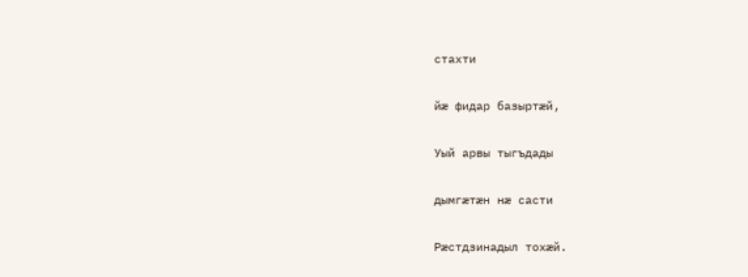стахти

йӕ фидар базыртӕй,

Уый арвы тыгъдады

дымгӕтӕн нӕ састи

Рӕстдзинадыл тохӕй.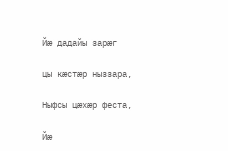Йӕ дадайы зарӕг

цы кӕстӕр ныззара,

Ныфсы цӕхӕр феста,

Йӕ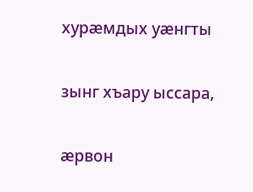хурӕмдых уӕнгты

зынг хъару ыссара,

ӕрвон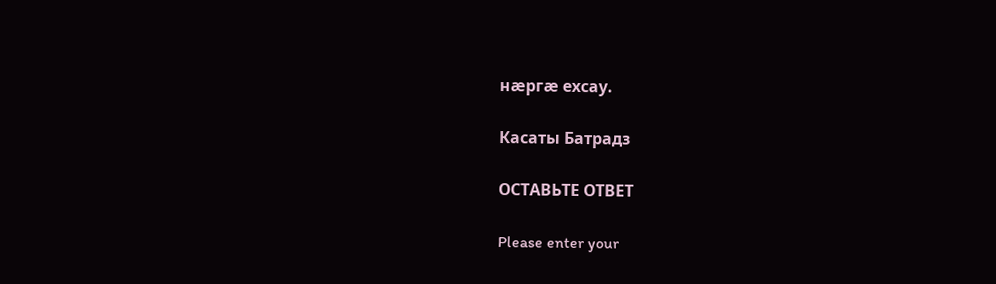нӕргӕ ехсау.

Касаты Батрадз

ОСТАВЬТЕ ОТВЕТ

Please enter your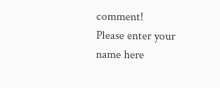comment!
Please enter your name here